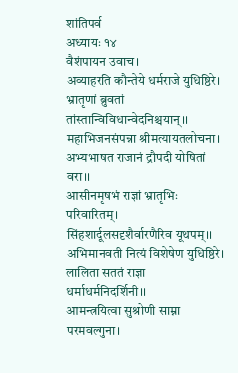शांतिपर्व
अध्यायः १४
वैशंपायन उवाच।
अव्याहरति कौन्तेये धर्मराजे युधिष्ठिरे।
भ्रातृणां ब्रुवतां तांस्तान्विविधान्वेदनिश्चयान्।।
महाभिजनसंपन्ना श्रीमत्यायतलोचना।
अभ्यभाषत राजानं द्रौपदी योषितां वरा।।
आसीनमृषभं राज्ञां भ्रातृभिः परिवारितम्।
सिंहशार्दूलसदृशैर्वारणैरिव यूथपम्।।
अभिमानवती नित्यं विशेषेण युधिष्ठिरे।
लालिता सततं राज्ञा धर्माधर्मनिदर्शिनी।।
आमन्त्रयित्वा सुश्रोणी साम्ना परमवल्गुना।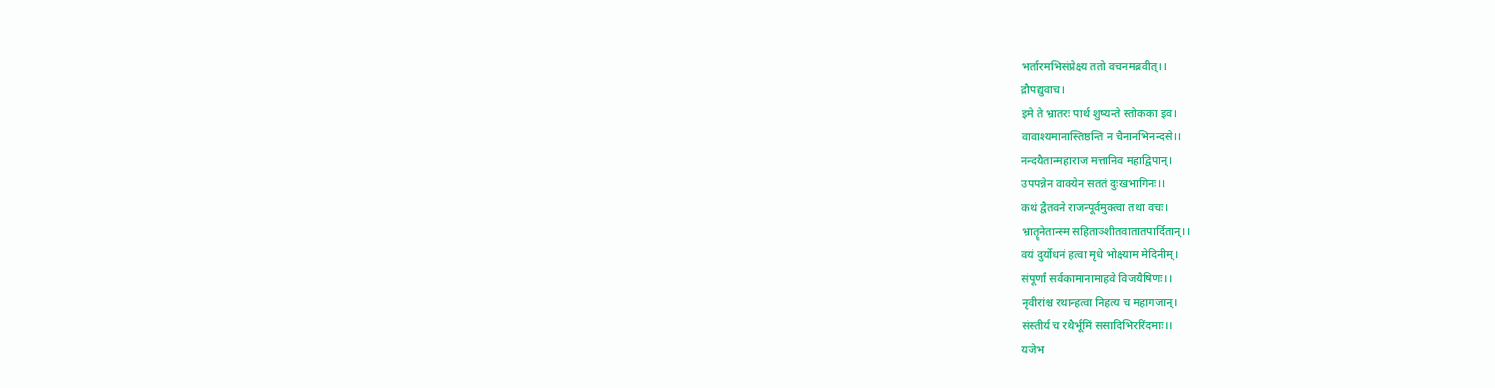भर्तारमभिसंप्रेक्ष्य ततो वचनमब्रवीत्।।
द्रौपद्युवाच।
इमे ते भ्रातरः पार्थ शुष्यन्ते स्तोकका इव।
वावाश्यमानास्तिष्ठन्ति न चैनानभिनन्दसे।।
नन्दयैतान्महाराज मत्तानिव महाद्विपान्।
उपपन्नेन वाक्येन सततं दुःखभागिनः।।
कथं द्वैतवने राजन्पूर्वमुक्त्वा तथा वचः।
भ्रातॄनेतान्स्म सहिताञ्शीतवातातपार्दितान्।।
वयं दुर्योधनं हत्वा मृधे भोक्ष्याम मेदिनीम्।
संपूर्णां सर्वकामानामाहवे विजयैषिणः।।
नृवीरांश्च रथान्हत्वा निहत्य च महागजान्।
संस्तीर्य च रथैर्भूमिं ससादिभिररिंदमाः।।
यजेभ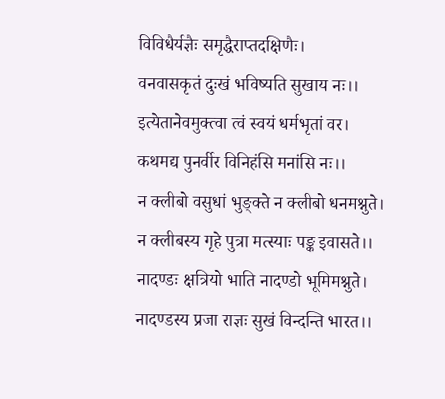विविधैर्यज्ञैः समृद्धैराप्तदक्षिणैः।
वनवासकृतं दुःखं भविष्यति सुखाय नः।।
इत्येतानेवमुक्त्वा त्वं स्वयं धर्मभृतां वर।
कथमद्य पुनर्वीर विनिहंसि मनांसि नः।।
न क्लीबो वसुधां भुङ्क्ते न क्लीबो धनमश्नुते।
न क्लीबस्य गृहे पुत्रा मत्स्याः पङ्क इवासते।।
नादण्डः क्षत्रियो भाति नादण्डो भूमिमश्नुते।
नादण्डस्य प्रजा राज्ञः सुखं विन्दन्ति भारत।।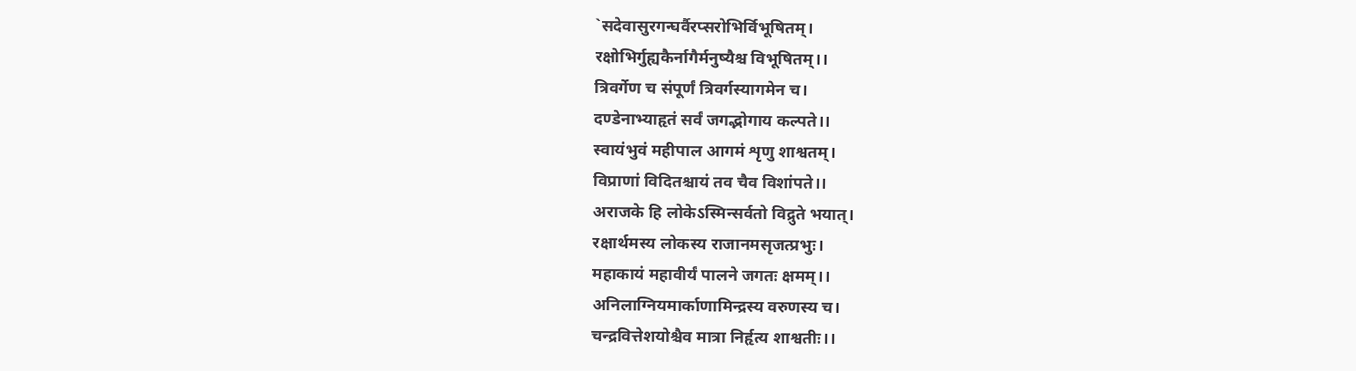`सदेवासुरगन्घर्वैरप्सरोभिर्विभूषितम्।
रक्षोभिर्गुह्यकैर्नागैर्मनुष्यैश्च विभूषितम्।।
त्रिवर्गेण च संपूर्णं त्रिवर्गस्यागमेन च।
दण्डेनाभ्याहृतं सर्वं जगद्भोगाय कल्पते।।
स्वायंभुवं महीपाल आगमं शृणु शाश्वतम्।
विप्राणां विदितश्चायं तव चैव विशांपते।।
अराजके हि लोकेऽस्मिन्सर्वतो विद्रुते भयात्।
रक्षार्थमस्य लोकस्य राजानमसृजत्प्रभुः।
महाकायं महावीर्यं पालने जगतः क्षमम्।।
अनिलाग्नियमार्काणामिन्द्रस्य वरुणस्य च।
चन्द्रवित्तेशयोश्चैव मात्रा निर्हृत्य शाश्वतीः।।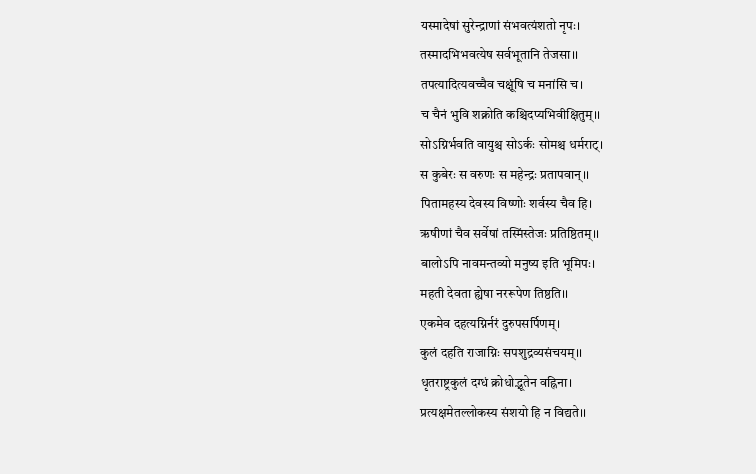यस्मादेषां सुरेन्द्राणां संभवत्यंशतो नृपः।
तस्मादभिभवत्येष सर्वभूतानि तेजसा।।
तपत्यादित्यवच्चैव चक्षूंषि च मनांसि च।
च चैनं भुवि शक्नोति कश्चिदप्यभिवीक्षितुम्।।
सोऽग्निर्भवति वायुश्च सोऽर्कः सोमश्च धर्मराट्।
स कुबेरः स वरुणः स महेन्द्रः प्रतापवान्।।
पितामहस्य देवस्य विष्णोः शर्वस्य चैव हि।
ऋषीणां चैव सर्वेषां तस्मिंस्तेजः प्रतिष्ठितम्।।
बालोऽपि नावमन्तव्यो मनुष्य इति भूमिपः।
महती देवता ह्येषा नररूपेण तिष्ठति।।
एकमेव दहत्यग्निर्नरं दुरुपसर्पिणम्।
कुलं दहति राजाग्निः सपशुद्रव्यसंचयम्।।
धृतराष्ट्रकुलं दग्धं क्रोधोद्भूतेन वह्निना।
प्रत्यक्षमेतल्लोकस्य संशयो हि न विद्यते।।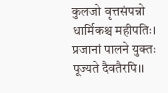कुलजो वृत्तसंपन्नो धार्मिकश्च महीपतिः।
प्रजानां पालने युक्तः पूज्यते दैवतैरपि।।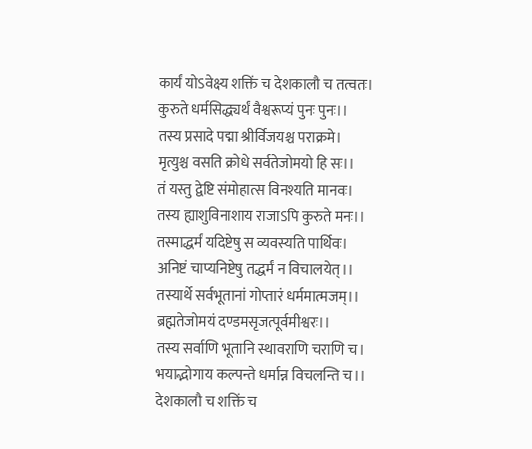कार्यं योऽवेक्ष्य शक्तिं च देशकालौ च तत्वतः।
कुरुते धर्मसिद्ध्यर्थं वैश्वरूप्यं पुनः पुनः।।
तस्य प्रसादे पद्मा श्रीर्विजयश्च पराक्रमे।
मृत्युश्च वसति क्रोधे सर्वतेजोमयो हि सः।।
तं यस्तु द्वेष्टि संमोहात्स विनश्यति मानवः।
तस्य ह्याशुविनाशाय राजाऽपि कुरुते मनः।।
तस्माद्धर्मं यदिष्टेषु स व्यवस्यति पार्थिवः।
अनिष्टं चाप्यनिष्टेषु तद्धर्मं न विचालयेत्।।
तस्यार्थे सर्वभूतानां गोप्तारं धर्ममात्मजम्।।
ब्रह्मतेजोमयं दण्डमसृजत्पूर्वमीश्वरः।।
तस्य सर्वाणि भूतानि स्थावराणि चराणि च।
भयाद्भोगाय कल्पन्ते धर्मान्न विचलन्ति च।।
देशकालौ च शक्तिं च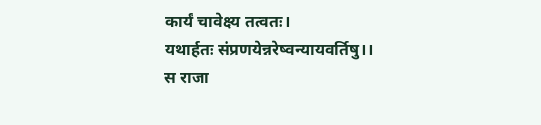कार्यं चावेक्ष्य तत्वतः।
यथार्हतः संप्रणयेन्नरेष्वन्यायवर्तिषु।।
स राजा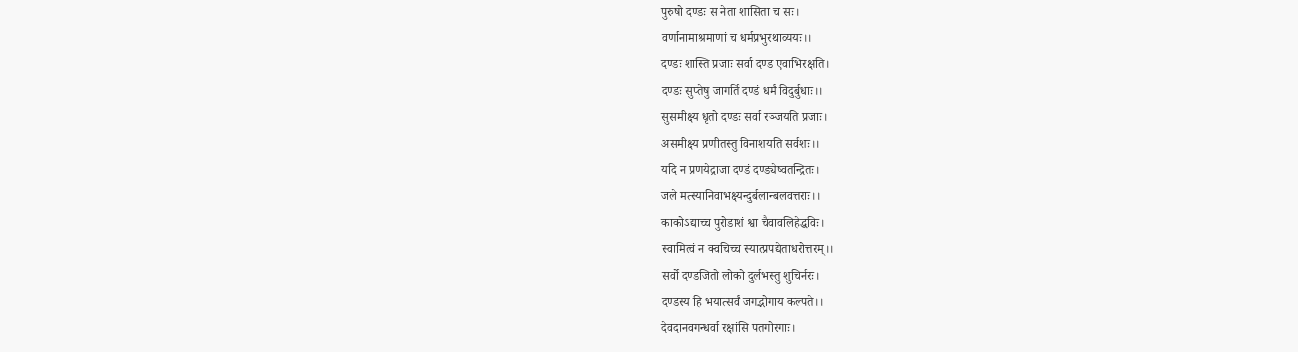पुरुषो दण्डः स नेता शासिता च सः।
वर्णानामाश्रमाणां च धर्मप्रभुरथाव्ययः।।
दण्डः शास्ति प्रजाः सर्वा दण्ड एवाभिरक्षति।
दण्डः सुप्तेषु जागर्ति दण्डं धर्मं विदुर्बुधाः।।
सुसमीक्ष्य धृतो दण्डः सर्वा रञ्जयति प्रजाः।
असमीक्ष्य प्रणीतस्तु विनाशयति सर्वशः।।
यदि न प्रणयेद्राजा दण्डं दण्ड्येष्वतन्द्रितः।
जले मत्स्यानिवाभक्ष्यन्दुर्बलान्बलवत्तराः।।
काकोऽद्याच्च पुरोडाशं श्वा चैवावलिहेद्धविः।
स्वामित्वं न क्वचिच्च स्यात्प्रपद्येताधरोत्तरम्।।
सर्वो दण्डजितो लोको दुर्लभस्तु शुचिर्नरः।
दण्डस्य हि भयात्सर्वं जगद्भोगाय कल्पते।।
देवदानवगन्धर्वा रक्षांसि पतगोरगाः।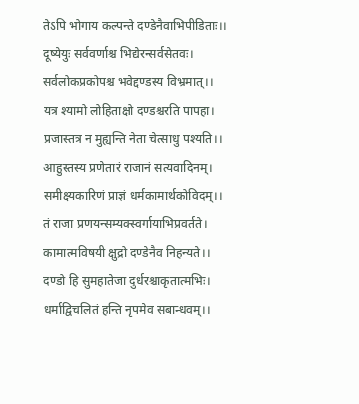तेऽपि भोगाय कल्पन्ते दण्डेनैवाभिपीडिताः।।
दूष्येयुः सर्ववर्णाश्च भिद्येरन्सर्वसेतवः।
सर्वलोकप्रकोपश्च भवेद्दण्डस्य विभ्रमात्।।
यत्र श्यामो लोहिताक्षो दण्डश्चरति पापहा।
प्रजास्तत्र न मुह्यन्ति नेता चेत्साधु पश्यति।।
आहुस्तस्य प्रणेतारं राजानं सत्यवादिनम्।
समीक्ष्यकारिणं प्राज्ञं धर्मकामार्थकोविदम्।।
तं राजा प्रणयन्सम्यक्स्वर्गायाभिप्रवर्तते।
कामात्मविषयी क्षुद्रो दण्डेनैव निहन्यते।।
दण्डो हि सुमहातेजा दुर्धरश्चाकृतात्मभिः।
धर्माद्विचलितं हन्ति नृपमेव सबान्धवम्।।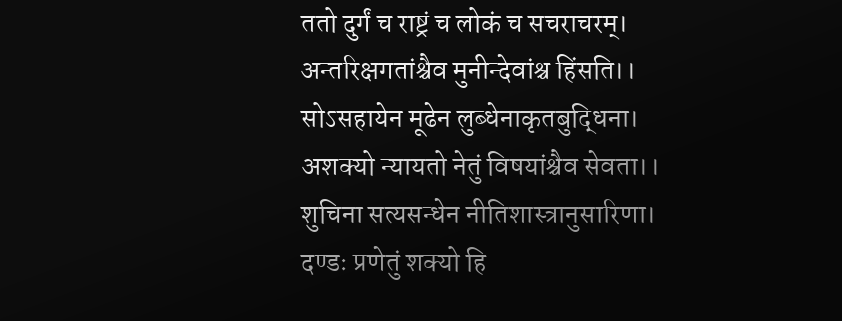ततो दुर्गं च राष्ट्रं च लोकं च सचराचरम्।
अन्तरिक्षगतांश्चैव मुनीन्देवांश्च हिंसति।।
सोऽसहायेन मूढेन लुब्धेनाकृतबुद्धिना।
अशक्यो न्यायतो नेतुं विषयांश्चैव सेवता।।
शुचिना सत्यसन्धेन नीतिशास्त्रानुसारिणा।
दण्डः प्रणेतुं शक्यो हि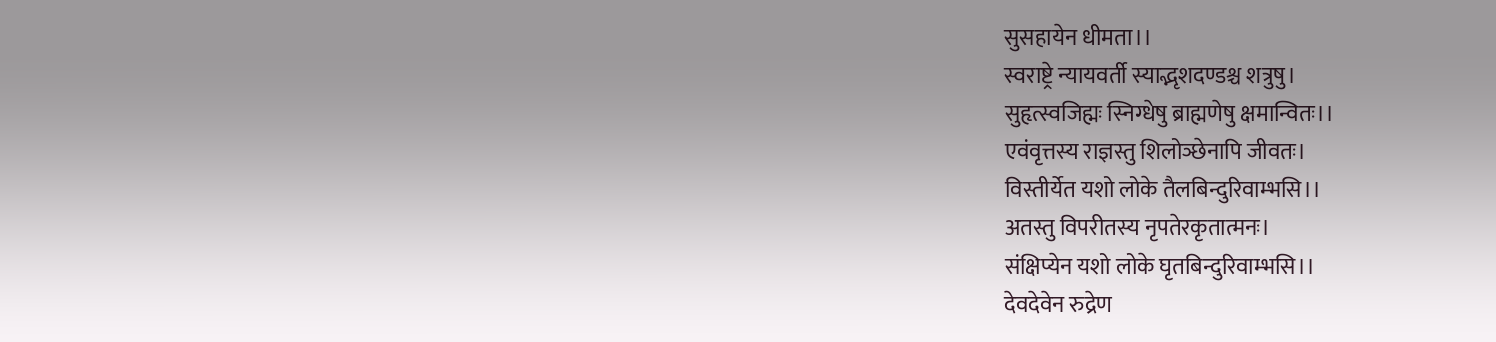सुसहायेन धीमता।।
स्वराष्ट्रे न्यायवर्ती स्याद्भृशदण्डश्च शत्रुषु।
सुहृत्स्वजिह्मः स्निग्धेषु ब्राह्मणेषु क्षमान्वितः।।
एवंवृत्तस्य राज्ञस्तु शिलोञ्छेनापि जीवतः।
विस्तीर्येत यशो लोके तैलबिन्दुरिवाम्भसि।।
अतस्तु विपरीतस्य नृपतेरकृतात्मनः।
संक्षिप्येन यशो लोके घृतबिन्दुरिवाम्भसि।।
देवदेवेन रुद्रेण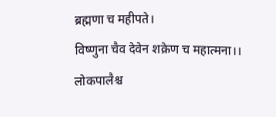ब्रह्मणा च महीपते।
विष्णुना चैव देवेन शक्रेण च महात्मना।।
लोकपालैश्च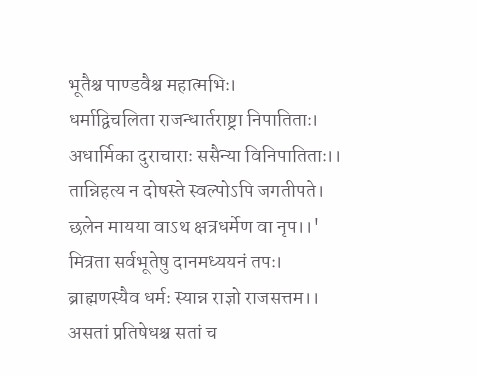भूतैश्च पाण्डवैश्च महात्मभिः।
धर्माद्विचलिता राजन्धार्तराष्ट्रा निपातिताः।
अधार्मिका दुराचाराः ससैन्या विनिपातिताः।।
तान्निहत्य न दोषस्ते स्वल्पोऽपि जगतीपते।
छलेन मायया वाऽथ क्षत्रधर्मेण वा नृप।।'
मित्रता सर्वभूतेषु दानमध्ययनं तपः।
ब्राह्मणस्यैव धर्मः स्यान्न राज्ञो राजसत्तम।।
असतां प्रतिषेधश्च सतां च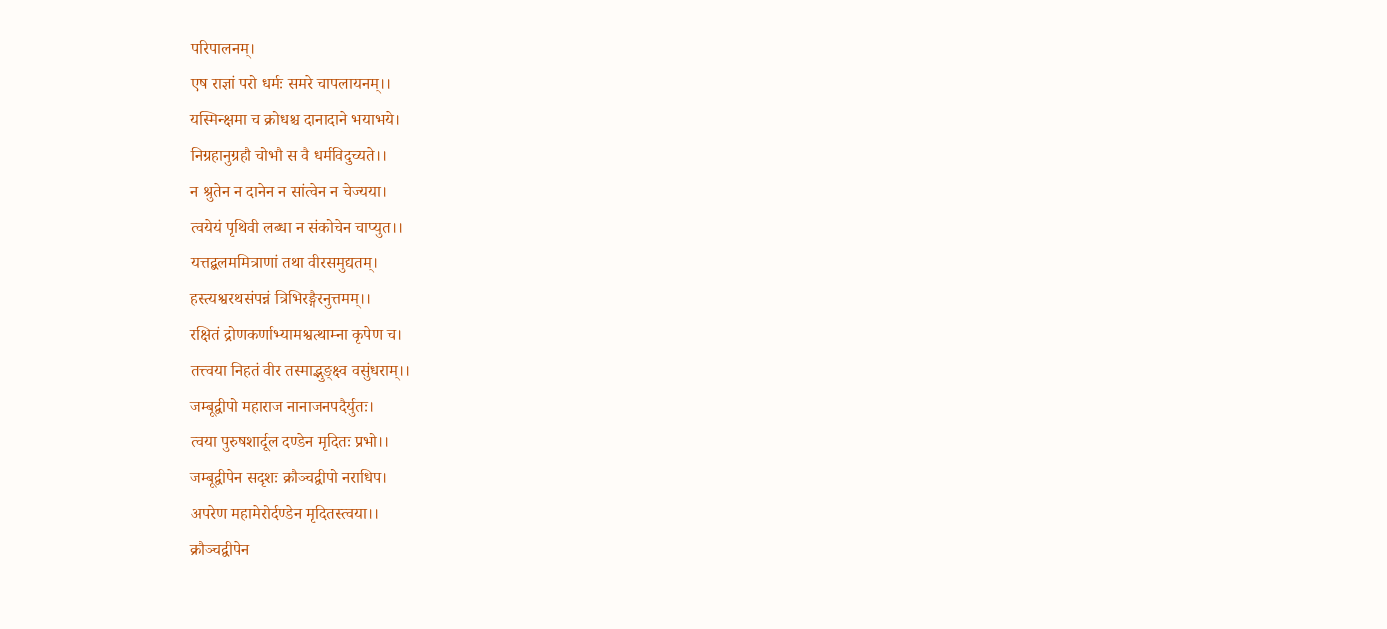परिपालनम्।
एष राज्ञां परो धर्मः समरे चापलायनम्।।
यस्मिन्क्षमा च क्रोधश्च दानादाने भयाभये।
निग्रहानुग्रहौ चोभौ स वै धर्मविदुच्यते।।
न श्रुतेन न दानेन न सांत्वेन न चेज्यया।
त्वयेयं पृथिवी लब्धा न संकोचेन चाप्युत।।
यत्तद्बलममित्राणां तथा वीरसमुद्यतम्।
हस्त्यश्वरथसंपन्नं त्रिभिरङ्गैरनुत्तमम्।।
रक्षितं द्रोणकर्णाभ्यामश्वत्थाम्ना कृपेण च।
तत्त्वया निहतं वीर तस्माद्भुङ्क्ष्व वसुंधराम्।।
जम्बूद्वीपो महाराज नानाजनपदैर्युतः।
त्वया पुरुषशार्दूल दण्डेन मृदितः प्रभो।।
जम्बूद्वीपेन सदृशः क्रौञ्चद्वीपो नराधिप।
अपरेण महामेरोर्दण्डेन मृदितस्त्वया।।
क्रौञ्चद्वीपेन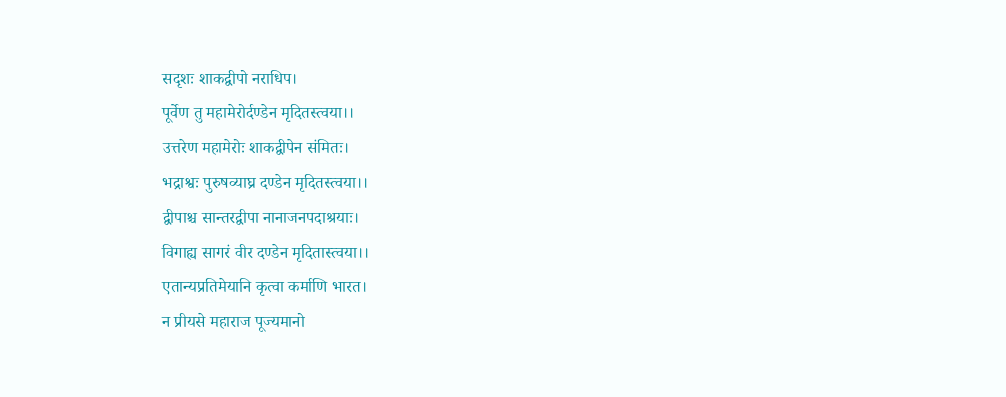सदृशः शाकद्वीपो नराधिप।
पूर्वेण तु महामेरोर्दण्डेन मृदितस्त्वया।।
उत्तरेण महामेरोः शाकद्वीपेन संमितः।
भद्राश्वः पुरुषव्याघ्र दण्डेन मृदितस्त्वया।।
द्वीपाश्च सान्तरद्वीपा नानाजनपदाश्रयाः।
विगाह्य सागरं वीर दण्डेन मृदितास्त्वया।।
एतान्यप्रतिमेयानि कृत्वा कर्माणि भारत।
न प्रीयसे महाराज पूज्यमानो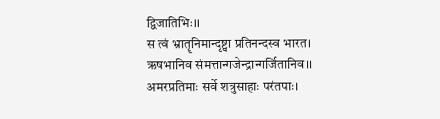द्विजातिभिः।।
स त्वं भ्रातॄनिमान्दृष्ट्वा प्रतिनन्दस्व भारत।
ऋषभानिव संमत्तान्गजेन्द्रान्गर्जितानिव।।
अमरप्रतिमाः सर्वे शत्रुसाहाः परंतपाः।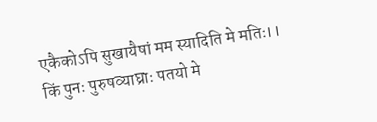एकैकोऽपि सुखायैषां मम स्यादिति मे मतिः।।
किं पुनः पुरुषव्याघ्राः पतयो मे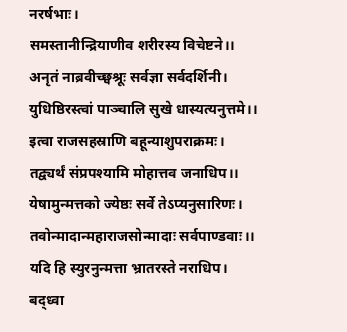नरर्षभाः।
समस्तानीन्द्रियाणीव शरीरस्य विचेष्टने।।
अनृतं नाब्रवीच्छ्वश्रूः सर्वज्ञा सर्वदर्शिनी।
युधिष्ठिरस्त्वां पाञ्चालि सुखे धास्यत्यनुत्तमे।।
इत्वा राजसहस्राणि बहून्याशुपराक्रमः।
तद्व्यर्थं संप्रपश्यामि मोहात्तव जनाधिप।।
येषामुन्मत्तको ज्येष्ठः सर्वे तेऽप्यनुसारिणः।
तवोन्मादान्महाराजसोन्मादाः सर्वपाण्डवाः।।
यदि हि स्युरनुन्मत्ता भ्रातरस्ते नराधिप।
बद्ध्वा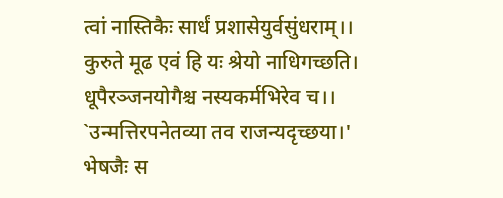त्वां नास्तिकैः सार्धं प्रशासेयुर्वसुंधराम्।।
कुरुते मूढ एवं हि यः श्रेयो नाधिगच्छति।
धूपैरञ्जनयोगैश्च नस्यकर्मभिरेव च।।
`उन्मत्तिरपनेतव्या तव राजन्यदृच्छया।'
भेषजैः स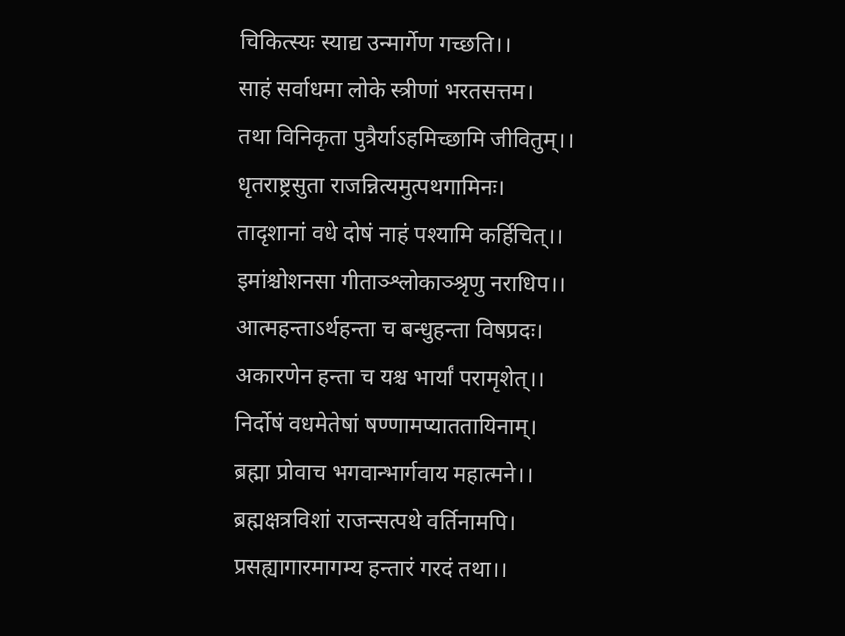चिकित्स्यः स्याद्य उन्मार्गेण गच्छति।।
साहं सर्वाधमा लोके स्त्रीणां भरतसत्तम।
तथा विनिकृता पुत्रैर्याऽहमिच्छामि जीवितुम्।।
धृतराष्ट्रसुता राजन्नित्यमुत्पथगामिनः।
तादृशानां वधे दोषं नाहं पश्यामि कर्हिचित्।।
इमांश्चोशनसा गीताञ्श्लोकाञ्श्रृणु नराधिप।।
आत्महन्ताऽर्थहन्ता च बन्धुहन्ता विषप्रदः।
अकारणेन हन्ता च यश्च भार्यां परामृशेत्।।
निर्दोषं वधमेतेषां षण्णामप्याततायिनाम्।
ब्रह्मा प्रोवाच भगवान्भार्गवाय महात्मने।।
ब्रह्मक्षत्रविशां राजन्सत्पथे वर्तिनामपि।
प्रसह्यागारमागम्य हन्तारं गरदं तथा।।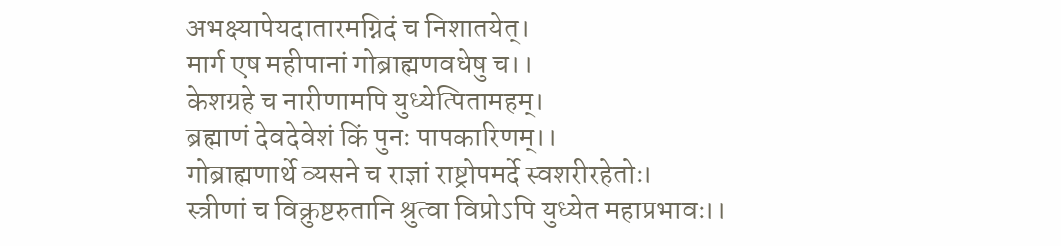अभक्ष्यापेयदातारमग्निदं च निशातयेत्।
मार्ग एष महीपानां गोब्राह्मणवधेषु च।।
केशग्रहे च नारीणामपि युध्येत्पितामहम्।
ब्रह्माणं देवदेवेशं किं पुनः पापकारिणम्।।
गोब्राह्मणार्थे व्यसने च राज्ञां राष्ट्रोपमर्दे स्वशरीरहेतोः।
स्त्रीणां च विक्रुष्टरुतानि श्रुत्वा विप्रोऽपि युध्येत महाप्रभावः।।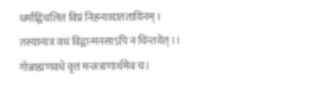धर्माद्विचलितं विप्रं निहन्यादाततायिनम्।
तस्यान्यत्र वधं विद्वान्मनसाऽपि न चिन्तयेत्।।
गोब्राह्मणवधे वृत्तं मन्त्रत्राणार्थमेव च।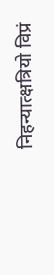निहन्यात्क्षत्रियो विप्रं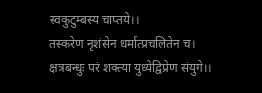स्वकुटुम्बस्य चाप्तये।।
तस्करेण नृशंसेन धर्मात्प्रचलितेन च।
क्षत्रबन्धुः परं शक्त्या युध्येद्विप्रेण संयुगे।।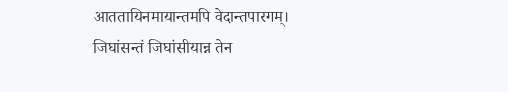आततायिनमायान्तमपि वेदान्तपारगम्।
जिघांसन्तं जिघांसीयान्न तेन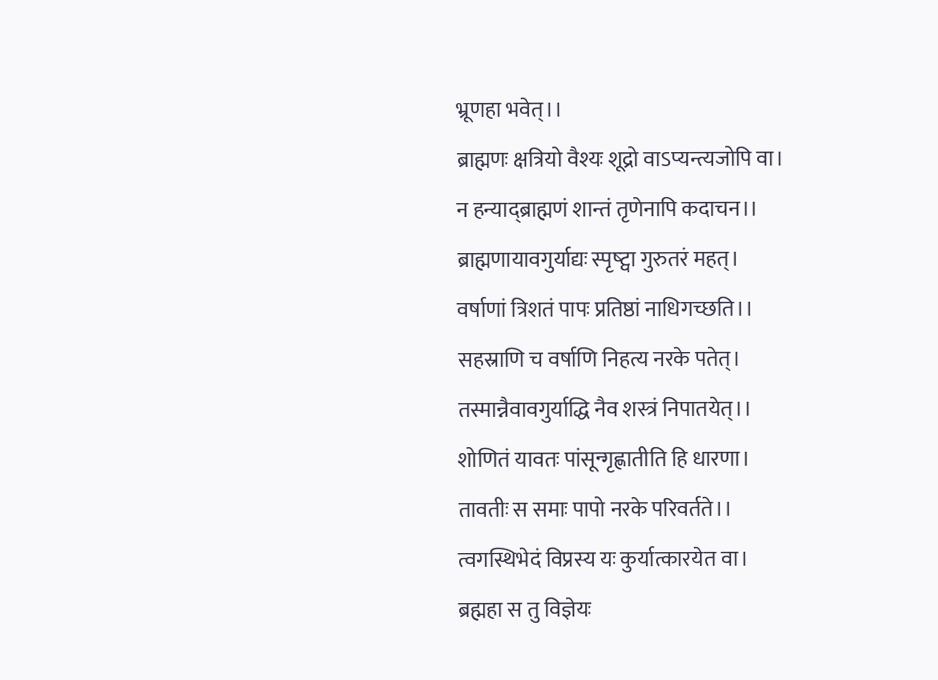भ्रूणहा भवेत्।।
ब्राह्मणः क्षत्रियो वैश्यः शूद्रो वाऽप्यन्त्यजोपि वा।
न हन्याद्ब्राह्मणं शान्तं तृणेनापि कदाचन।।
ब्राह्मणायावगुर्याद्यः स्पृष्ट्वा गुरुतरं महत्।
वर्षाणां त्रिशतं पापः प्रतिष्ठां नाधिगच्छति।।
सहस्राणि च वर्षाणि निहत्य नरके पतेत्।
तस्मान्नैवावगुर्याद्धि नैव शस्त्रं निपातयेत्।।
शोणितं यावतः पांसून्गृह्णातीति हि धारणा।
तावतीः स समाः पापो नरके परिवर्तते।।
त्वगस्थिभेदं विप्रस्य यः कुर्यात्कारयेत वा।
ब्रह्महा स तु विज्ञेयः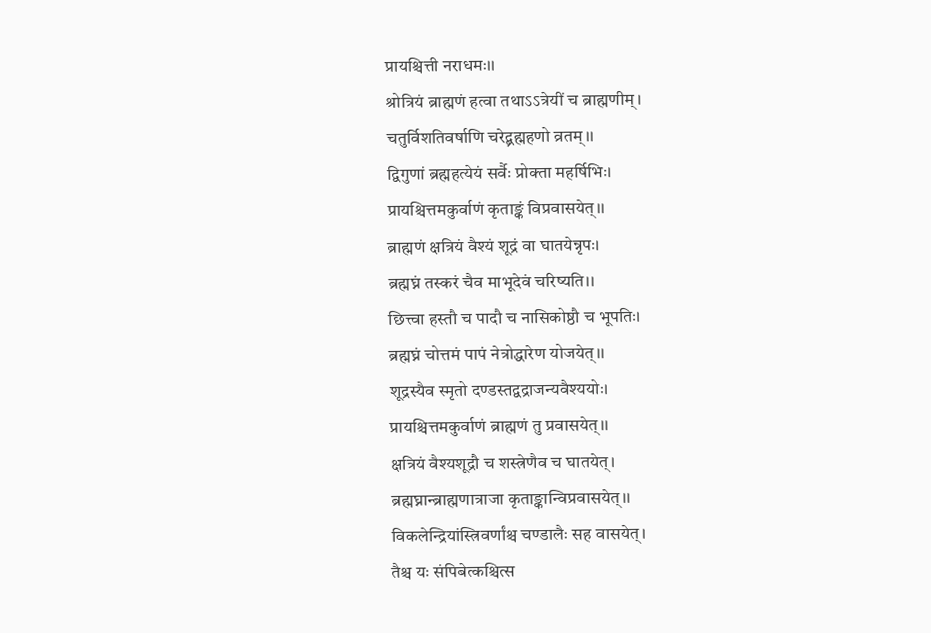प्रायश्चित्ती नराधमः।।
श्रोत्रियं ब्राह्मणं हत्वा तथाऽऽत्रेयीं च ब्राह्मणीम्।
चतुर्विशतिवर्षाणि चरेद्ब्रह्महणो व्रतम्।।
द्विगुणां ब्रह्महत्येयं सर्वैः प्रोक्ता महर्षिभिः।
प्रायश्चित्तमकुर्वाणं कृताङ्कं विप्रवासयेत्।।
ब्राह्मणं क्षत्रियं वैश्यं शूद्रं वा घातयेन्नृपः।
ब्रह्मघ्नं तस्करं चैव माभूदेवं चरिष्यति।।
छित्त्वा हस्तौ च पादौ च नासिकोष्ठौ च भूपतिः।
ब्रह्मघ्नं चोत्तमं पापं नेत्रोद्धारेण योजयेत्।।
शूद्रस्यैव स्मृतो दण्डस्तद्वद्राजन्यवैश्ययोः।
प्रायश्चित्तमकुर्वाणं ब्राह्मणं तु प्रवासयेत्।।
क्षत्रियं वैश्यशूद्रौ च शस्त्रेणैव च घातयेत्।
ब्रह्मघ्नान्ब्राह्मणात्राजा कृताङ्कान्विप्रवासयेत्।।
विकलेन्द्रियांस्त्रिवर्णांश्च चण्डालैः सह वासयेत्।
तैश्च यः संपिबेत्कश्चित्स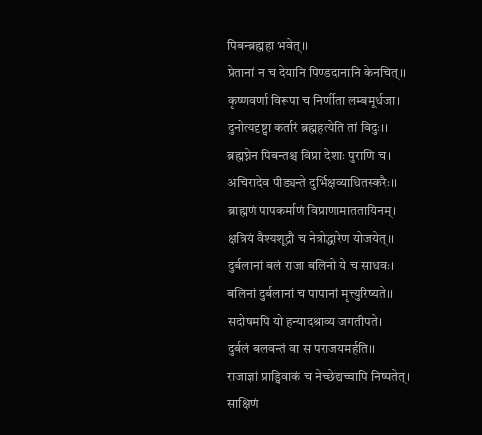पिबन्ब्रह्महा भवेत्।।
प्रेतानां न च देयानि पिण्डदानानि केनचित्।।
कृष्णवर्णा विरूपा च निर्णीता लम्बमूर्धजा।
दुनोत्यदृष्ट्वा कर्तारं ब्रह्महत्येति तां विदुः।।
ब्रह्मघ्नेन पिबन्तश्च विप्रा देशाः पुराणि च।
अचिरादेव पीड्यन्ते दुर्भिक्षव्याधितस्करैः।।
ब्राह्मणं पापकर्माणं विप्राणामाततायिनम्।
क्षत्रियं वैश्यशूद्रौ च नेत्रोद्धारेण योजयेत्।।
दुर्बलानां बलं राजा बलिनो ये च साधवः।
बलिनां दुर्बलानां च पापानां मृत्त्युरिष्यते।।
सदोषमपि यो हन्यादश्राव्य जगतीपते।
दुर्बलं बलवन्तं वा स पराजयमर्हति।।
राजाज्ञां प्राड्विवाकं च नेच्छेद्यच्चापि निष्पतेत्।
साक्षिणं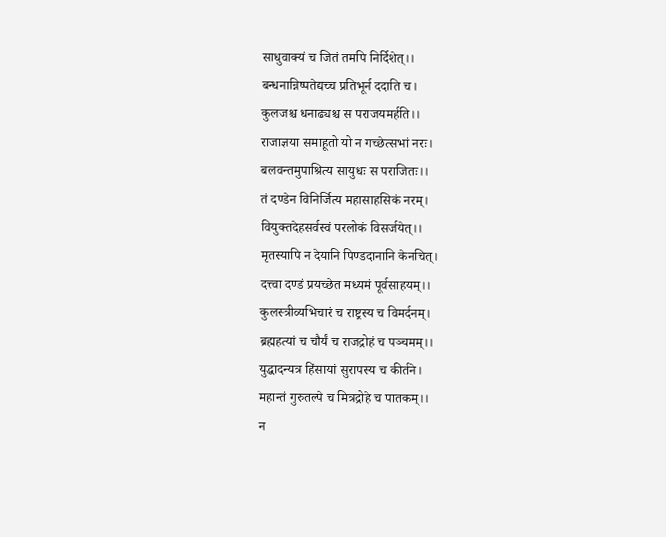साधुवाक्यं च जितं तमपि निर्दिशेत्।।
बन्धनान्निष्पतेद्यच्च प्रतिभूर्न ददाति च।
कुलजश्च धनाढ्यश्च स पराजयमर्हति।।
राजाज्ञया समाहूतो यो न गच्छेत्सभां नरः।
बलवन्तमुपाश्रित्य सायुधः स पराजितः।।
तं दण्डेन विनिर्जित्य महासाहसिकं नरम्।
वियुक्तदेहसर्वस्वं परलोकं विसर्जयेत्।।
मृतस्यापि न देयानि पिण्डदानानि केनचित्।
दत्त्वा दण्डं प्रयच्छेत मध्यमं पूर्वसाहयम्।।
कुलस्त्रीव्यभिचारं च राष्ट्रस्य च विमर्दनम्।
ब्रह्महत्यां च चौर्यं च राजद्रोहं च पञ्चमम्।।
युद्धादन्यत्र हिंसायां सुरापस्य च कीर्तने।
महान्तं गुरुतल्पे च मित्रद्रोहे च पातकम्।।
न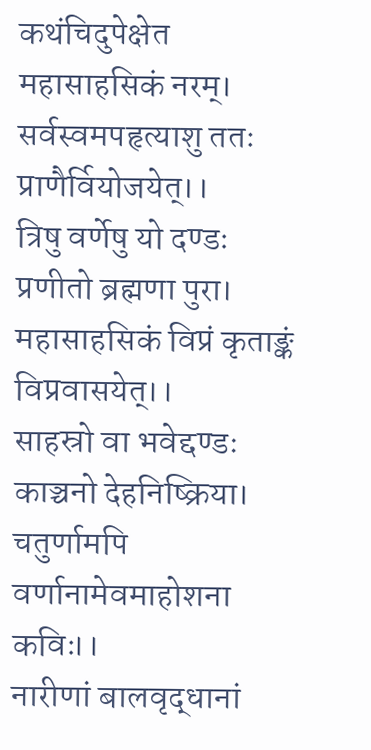कथंचिदुपेक्षेत महासाहसिकं नरम्।
सर्वस्वमपहृत्याशु ततः प्राणैर्वियोजयेत्।।
त्रिषु वर्णेषु यो दण्डः प्रणीतो ब्रह्मणा पुरा।
महासाहसिकं विप्रं कृताङ्कं विप्रवासयेत्।।
साहस्रो वा भवेद्दण्डः काञ्चनो देहनिष्क्रिया।
चतुर्णामपि वर्णानामेवमाहोशना कविः।।
नारीणां बालवृद्धानां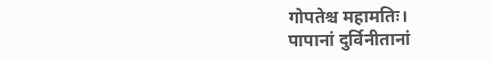गोपतेश्च महामतिः।
पापानां दुर्विनीतानां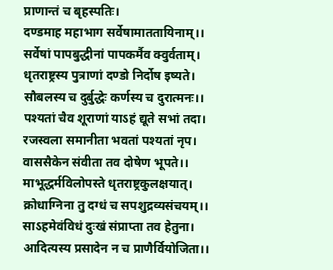प्राणान्तं च बृहस्पतिः।
दण्डमाह महाभाग सर्वेषामाततायिनाम्।।
सर्वेषां पापबुद्धीनां पापकर्मैव क्वुर्वताम्।
धृतराष्ट्रस्य पुत्राणां दण्डो निर्दोष इष्यते।
सौबलस्य च दुर्बुद्धेः कर्णस्य च दुरात्मनः।।
पश्यतां चैव शूराणां याऽहं द्यूते सभां तदा।
रजस्वला समानीता भवतां पश्यतां नृप।
वाससैकेन संवीता तव दोषेण भूपते।।
माभूद्धर्मविलोपस्ते धृतराष्ट्रकुलक्षयात्।
क्रोधाग्निना तु दग्धं च सपशुद्रव्यसंचयम्।।
साऽहमेवंविधं दुःखं संप्राप्ता तव हेतुना।
आदित्यस्य प्रसादेन न च प्राणैर्वियोजिता।।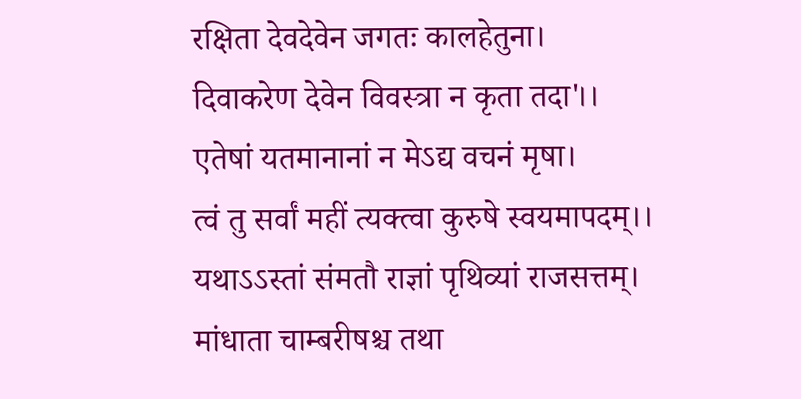रक्षिता देवदेवेन जगतः कालहेतुना।
दिवाकरेण देवेन विवस्त्रा न कृता तदा'।।
एतेषां यतमानानां न मेऽद्य वचनं मृषा।
त्वं तु सर्वां महीं त्यक्त्वा कुरुषे स्वयमापदम्।।
यथाऽऽस्तां संमतौ राज्ञां पृथिव्यां राजसत्तम्।
मांधाता चाम्बरीषश्च तथा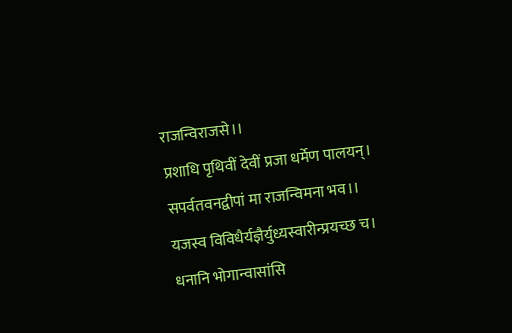राजन्विराजसे।।
प्रशाधि पृथिवीं देवीं प्रजा धर्मेण पालयन्।
सपर्वतवनद्वीपां मा राजन्विमना भव।।
यजस्व विविधैर्यज्ञैर्युध्यस्वारीन्प्रयच्छ च।
धनानि भोगान्वासांसि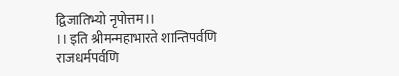द्विजातिभ्यो नृपोत्तम।।
।। इति श्रीमन्महाभारते शान्तिपर्वणि
राजधर्मपर्वणि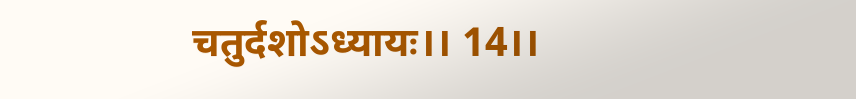चतुर्दशोऽध्यायः।। 14।।